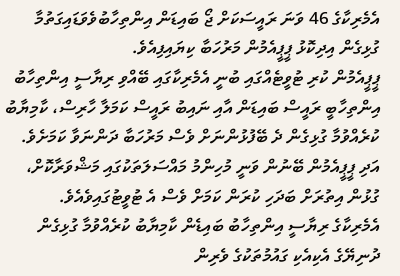އެމެރިކާގެ 46 ވަނަ ރައީސަކަށް ޖޯ ބައިޑަން އިންތިހާބުވެވަޑައިގަތުމާ ގުޅިގެން އިދިކޮޅު ޕީޕީއެމުން މަރުހަބާ ކިޔައިފިއެވެ.
ޕީޕީއެމުން ކުރި ޓުވީޓެއްގައި ބުނީ އެމެރިކާގައި ބޭއްވި ރިޔާސީ އިންތިހާބު އިންތިހާބީ ރައީސް ބައިޑަން އާއި ނައިބު ރައީސް ކަމަލާ ހާރިސް، ކާމިޔާބު ކުރެއްވުމާ ގުޅިގެން ދެ ބޭފުޅުންނަށް ވެސް މަރުހަބާ ދަންނަވާ ކަމަށެވެ.
އަދި ޕީޕީއެމުން ބޭނުން ވަނީ މުހިންމު މައްސަލަތަކުގައި މަޝްވަރާކޮށް، ގުޅުން އިތުރަށް ބަދަހި ކުރަން ކަމަށް ވެސް އެ ޓުވީޓުގައިވެއެވެ.
އެމެރިކާގެ ރިޔާސީ އިންތިހާބު ބައިޑެން ކާމިޔާބު ކުރެއްވުމާ ގުޅިގެން ދުނިޔޭގެ އެކިއެކި ގައުމުތަކުގެ ވެރިން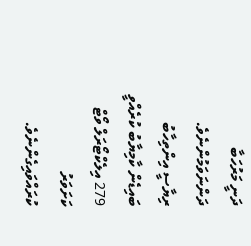ދަނީ މަރުހަބާ ދަންނަވަމުންނެވެ. ރިޔާސީ އިންތިހާބު ބައިޑެން ކާމިޔާބު ކުރެއްވީ 279 އިލެކްޓޯރަލް ވޯޓް ކަށަވަރު ކުރައްވައިގެންނެވެ.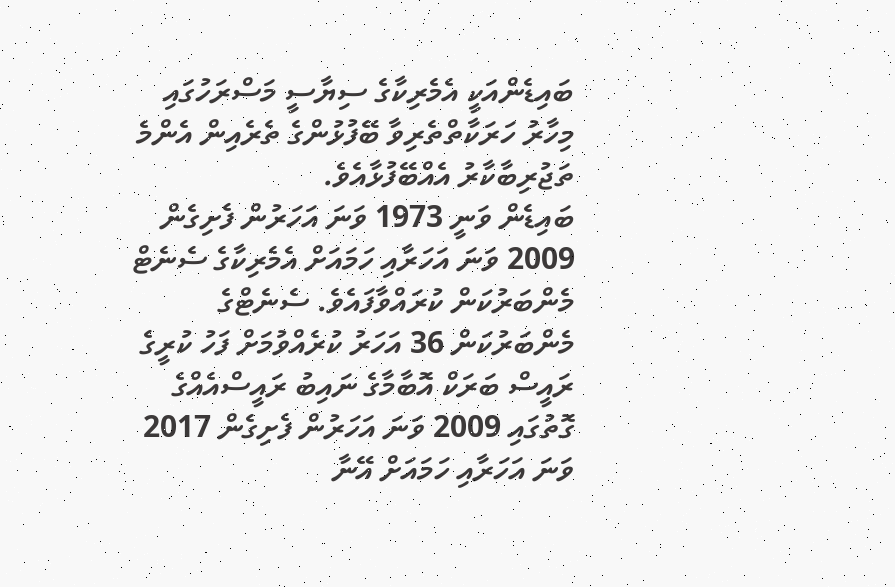ބައިޑެންއަކީ އެމެރިކާގެ ސިޔާސީ މަސްރަހުގައި މިހާރު ހަރަކާތްތެރިވާ ބޭފުޅުންގެ ތެރެއިން އެންމެ ތަޖުރިބާކާރު އެއްބޭފުޅާއެވެ.
ބައިޑެން ވަނީ 1973 ވަނަ އަހަރުން ފެށިގެން 2009 ވަނަ އަހަރާއި ހަމައަށް އެމެރިކާގެ ސެނެޓް މެންބަރުކަން ކުރައްވާފައެވެ. ސެނެޓްގެ މެންބަރުކަން 36 އަހަރު ކުރެއްވުމަށް ފަހު ކުރީގެ ރައީސް ބަރަކް އޮބާމާގެ ނައިބު ރައީސްއެއްގެ ގޮތުގައި 2009 ވަނަ އަހަރުން ފެށިގެން 2017 ވަނަ އަހަރާއި ހަމައަށް އޭނާ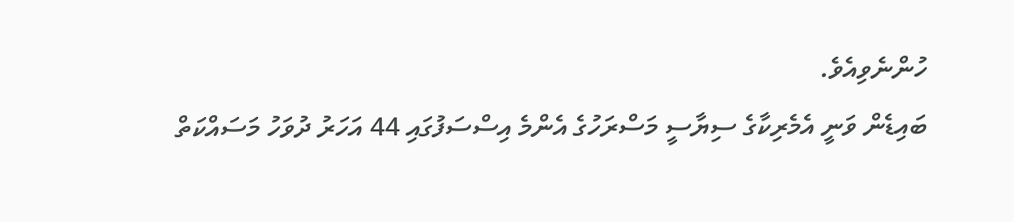ހުންނެވިއެވެ.
ބައިޑެން ވަނީ އެމެރިކާގެ ސިޔާސީ މަސްރަހުގެ އެންމެ އިސްސަފުގައި 44 އަހަރު ދުވަހު މަސައްކަތް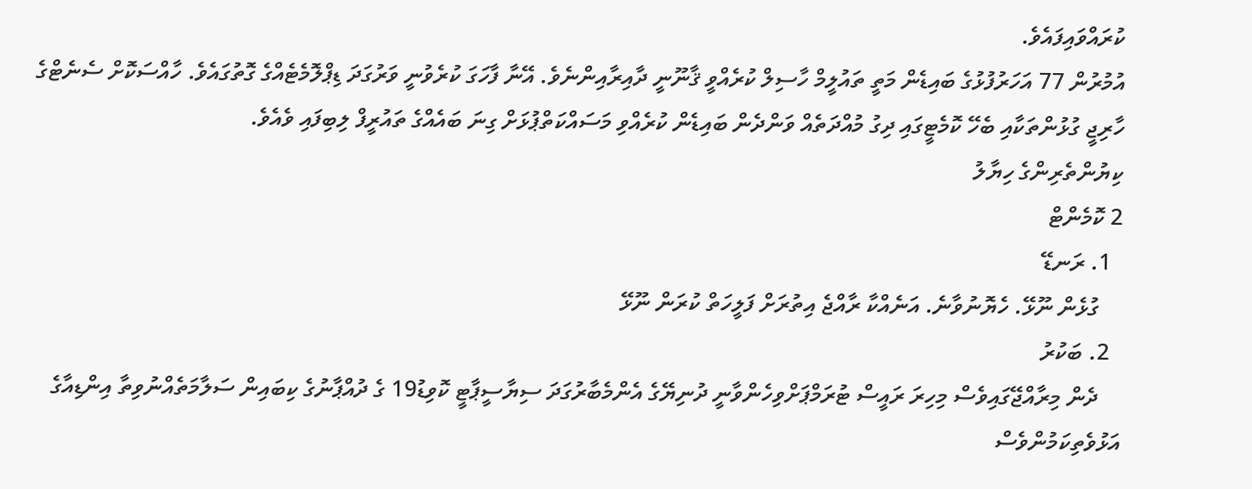ކުރައްވައިފައެވެ.
އުމުރުން 77 އަހަރުފުޅުގެ ބައިޑެން މަތީ ތައުލީމް ހާސިލް ކުރެއްވީ ޤާނޫނީ ދާއިރާއިންނެވެ. އޭނާ ފާހަގަ ކުރެވުނީ ވަރުގަދަ ޑިޕްލޮމެޓެއްގެ ގޮތުގައެވެ. ހާއްސަކޮށް ސެނެޓްގެ ހާރިޖީ ގުޅުންތަކާއި ބެހޭ ކޮމެޓީގައި ދިގު މުއްދަތެއް ވަންދެން ބައިޑެން ކުރެއްވި މަސައްކަތްޕުޅަށް ގިނަ ބައެއްގެ ތައުރީފް ލިބިފައި ވެއެވެ.
ކިޔުންތެރިންގެ ހިޔާލު
2 ކޮމެންޓް
  1. ރަނޑޭ
    ގުޅެން ނޫޅޭ. ހެޔޮނުވާނެ. އަނެއްކާ ރާއްޖެ އިތުރަށް ފަލީހަތް ކުރަން ނޫޅޭ
  2. ބަކުރު
    ދެން މިރާއްޖޭގައިވެސް މިހިރަ ރައީސް ޓުރަމްޕަށްވިހެންވާނީ ދުނިޔޭގެ އެންމެބާރުގަދަ ސިޔާސީޕާޓީ ކޮވިޑު19 ގެ ދުއްޕާނުގެ ކިބައިން ސަލާމަތެއްނުވިތާ އިންޑިއާގެ އަޅުވެތިކަމުންވެސް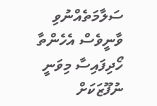ސަލާމަތެއްނުވި ވާނީވެސް އެހެންތާ ހޯދިފައިސާ މިވަނީ ނުފޫޒަކަށް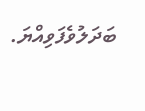ބަދަލުވެފަވިއްޔަ.